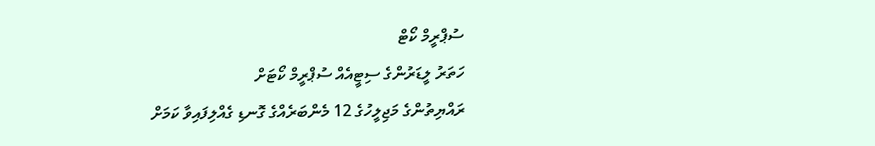ސުޕްރީމް ކޯޓް
ހަތަރު ލީޑަރުންގެ ސިޓީއެއް ސުޕްރީމް ކޯޓަށް
ރައްޔިތުންގެ މަޖިލީހުގެ 12 މެންބަރެއްގެ ގޮނޑި ގެއްލިފައިވާ ކަމަށް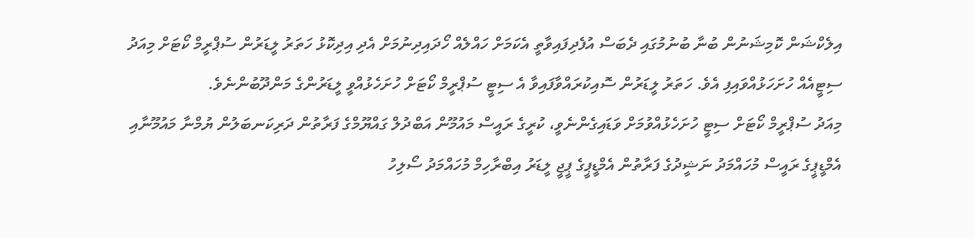އިލެކްޝަން ކޮމިޝަނުން ބުނާ ބުނުމުގައި ދެބަސް އުފެދިފައިވާތީ އެކަމަށް ހައްލެއް ހޯދައިދިނުމަށް އެދި އިދިކޮޅު ހަތަރު ލީޑަރުން ސުޕްރީމް ކޯޓަށް މިއަދު ސިޓީއެއް ހުށަހަޅުއްވައިފި އެވެ. ހަތަރު ލީޑަރުން ސޮއިކުރައްވާފައިވާ އެ ސިޓީ ސުޕްރީމް ކޯޓަށް ހުށަހެޅުއްވީ ލީޑަރުންގެ މަންދޫބުންނެވެ.
މިއަދު ސުޕްރީމް ކޯޓަށް ސިޓީ ހުށަހެޅުއްވުމަށް ވަޑައިގެންނެވީ، ކުރީގެ ރައީސް މައުމޫން އަބްދުލް ގައްޔޫމްގެ ފަރާތުން ދަރިކަނބަލުން ޔުމްނާ މައުމޫނާއި އެމްޑީޕީގެ ރައީސް މުހައްމަދު ނަޝީދުގެ ފަރާތުން އެމްޑީޕީގެ ޕީޖީ ލީޑަރު އިބްރާހިމް މުހައްމަދު ސޯލިހު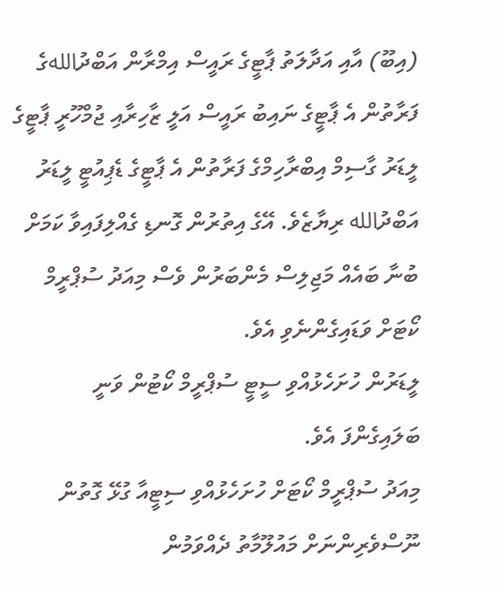(އިބޫ) އާއި އަދާލަތު ޕާޓީގެ ރައީސް އިމްރާން އަބްދުاللهގެ ފަރާތުން އެ ޕާޓީގެ ނައިބު ރައީސް އަލީ ޒާހިރާއި ޖުމްހޫރީ ޕާޓީގެ ލީޑަރު ގާސިމް އިބްރާހިމްގެ ފަރާތުން އެ ޕާޓީގެ ޑެޕިއުޓީ ލީޑަރު އަބްދުالله ރިޔާޒެވެ. އޭގެ އިތުރުން ގޮނޑި ގެއްލިފައިވާ ކަމަށް ބުނާ ބައެއް މަޖިލިސް މެންބަރުން ވެސް މިއަދު ސުޕްރީމް ކޯޓަށް ވަޑައިގެންނެވި އެވެ.
ލީޑަރުން ހުށަހެޅުއްވި ސީޓީ ސުޕްރީމް ކޯޓުން ވަނީ ބަލައިގެންފަ އެވެ.
މިއަދު ސުޕްރީމް ކޯޓަށް ހުށަހެޅުއްވި ސިޓީއާ ގުޅޭ ގޮތުން ނޫސްވެރިންނަށް މައުލޫމާތު ދެއްވަމުން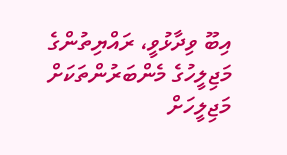އިބޫ ވިދާޅުވީ، ރައްޔިތުންގެ މަޖިލީހުގެ މެންބަރުންތަކަށް މަޖިލީހަށް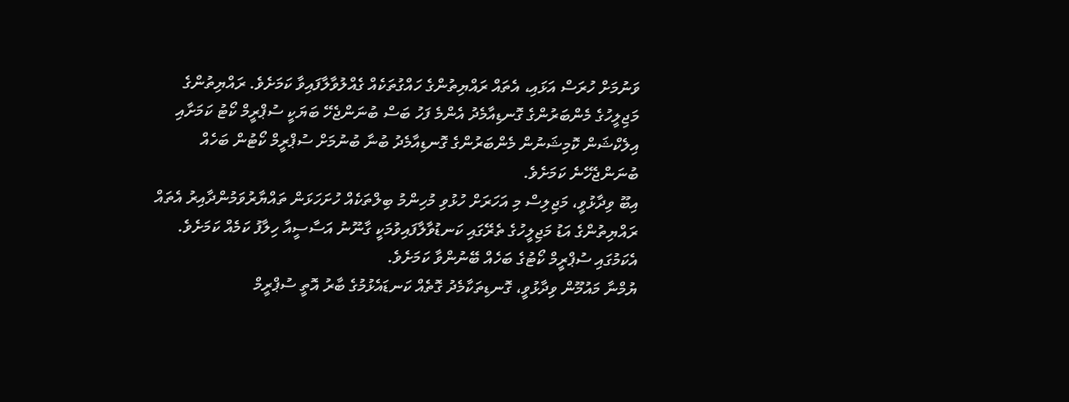ވަނުމަށް ހުރަސް އަޅައި، އެތައް ރައްޔިތުންގެ ހައްގުތަކެއް ގެއްލުވާލާފައިވާ ކަމަށެވެ. ރައްޔިތުންގެ މަޖިލީހުގެ މެންބަރުންގެ ގޮނޑިއާމެދު އެންމެ ފަހު ބަސް ބުނަންޖެހޭ ބަޔަކީ ސުޕްރީމް ކޯޓު ކަމަށާއި އިލެކްޝަން ކޮމިޝަނުން މެންބަރުންގެ ގޮނޑިއާމެދު ބުނާ ބުނުމަށް ސުޕްރީމް ކޯޓުން ބަހެއް ބުނަންޖެހޭނެ ކަމަށެވެ.
އިބޫ ވިދާޅުވީ، މަޖިލިސް މި އަހަރަށް ހުޅުވި މުހިންމު ބިލްތަކެއް ހުށަހަޅަން ތައްޔާރުވަމުންދާއިރު އެތައް ރައްޔިތުންގެ އަޑު މަޖިލީހުގެ ތެރޭގައި ކަނޑުވާލާފައިވުމަކީ ގާނޫނު އަސާސީއާ ހިލާފު ކަމެއް ކަމަށެވެ. އެކަމުގައި ސުޕްރީމް ކޯޓުގެ ބަހެއް ބޭނުންވާ ކަމަށެވެ.
ޔުމްނާ މައުމޫން ވިދާޅުވީ، ގޮނޑިތަކާމެދު ގޮތެއް ކަނޑައެޅުމުގެ ބާރު އޮތީ ސުޕްރީމް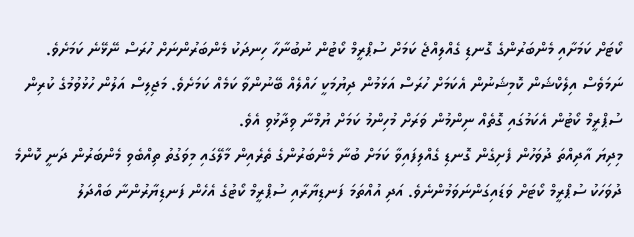ކޯޓަށް ކަމަށާއި މެންބަރުންގެ ގޮނޑި ގެއްލިއްޖެ ކަމަށް ސުޕްރީމް ކޯޓުން ނުބުނާހާ ހިނދަކު މެންބަރުންނަށް ހުރަސް ނޭޅޭނެ ކަމަށެވެ. ނަމަވެސް އިލެކްޝަން ކޮމިޝަނުން އެކަމަށް ހުރަސް އަޅަމުން ދިޔުމަކީ ހައްލެއް ބޭނުންވާ ކަމެއް ކަމަށެވެ. މަޖިލިސް އަލުން ހުޅުވުމުގެ ކުރިން ސުޕްރީމް ކޯޓުން އެކަމުގައި ގޮތެއް ނިންމުން ވަރަށް މުހިންމު ކަމަށް ޔުމްނާ ވިދާޅުވި އެވެ.
މިދިޔަ އާދިއްތަ ދުވަހުން ފެށިގެން ގޮނޑި ގެއްލިފައިވާ ކަމަށް ބުނާ މެންބަރުންގެ ތެރެއިން މާލޭގައި މިވަގުތު ތިއްބެވި މެންބަރުން ދަނީ ކޮންމެ ދުވަހަކު ސުޕްރީމް ކޯޓަށް ވަޑައިގަންނަވަމުންނެވެ. އަދި އުއްތަމަ ފަނޑިޔާރާއި ސުޕްރީމް ކޯޓުގެ އެހެން ފަނޑިޔާރުންނާ ބައްދަލު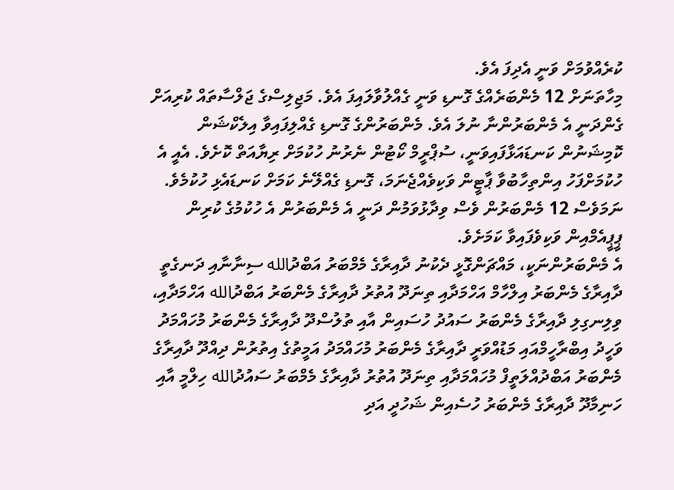ކުރެއްވުމަށް ވަނީ އެދިފަ އެވެ.
މިހާތަނަށް 12 މެންބަރެއްގެ ގޮނޑި ވަނީ ގެއްލުވާލައިފަ އެވެ. މަޖިލިސްގެ ޖަލްސާތައް ކުރިއަށް ގެންދަނީ އެ މެންބަރުންނާ ނުލަ އެވެ. މެންބަރުންގެ ގޮނޑި ގެއްލިފައިވާ އިލެކްޝަން ކޮމިޝަނުން ކަނޑައަޅާފައިވަނީ، ސުޕްރީމް ކޯޓުން ނެރުނު ހުކުމަށް ރިޔާއަތް ކޮށެވެ. އެއީ އެ ހުކުމަށްފަހު އިންތިހާބުވާ ޕާޓީން ވަކިވެއްޖެނަމަ، ގޮނޑި ގެއްލޭނެ ކަމަށް ކަނޑައެޅި ހުކުމެވެ. ނަމަވެސް 12 މެންބަރުން ވެސް ވިދާޅުވަމުން ދަނީ އެ މެންބަރުން އެ ހުކުމުގެ ކުރިން ޕީޕީއެމްއިން ވަކިވެފައިވާ ކަމަށެވެ.
އެ މެންބަރުންނަކީ، މައްޗަންގޮޅީ ދެކުނު ދާއިރާގެ މެމްބަރު އަބްދުالله ސިނާނާއި ދަނގެތީ ދާއިރާގެ މެންބަރު އިލްހާމް އަހްމަދާއި ތިނަދޫ އުތުރު ދާއިރާގެ މެންބަރު އަބްދުالله އަހްމަދާއި، ވިލިނގިލި ދާއިރާގެ މެންބަރު ސައުދު ހުސައިން އާއި ތުލުސްދޫ ދާއިރާގެ މެންބަރު މުހައްމަދު ވަހީދު އިބްރާހީމްއައި މަޑުއްވަރީ ދާއިރާގެ މެންބަރު މުހައްމަދު އަމީތުގެ އިތުރުން ދިއްދޫ ދާއިރާގެ މެންބަރު އަބްދުއްލަތީފް މުހައްމަދާއި ތިނަދޫ އުތުރު ދާއިރާގެ މެމްބަރު ސައުދުالله ހިލްމީ އާއި ހަނިމާދޫ ދާއިރާގެ މެންބަރު ހުސެއިން ޝަހުދީ އަދި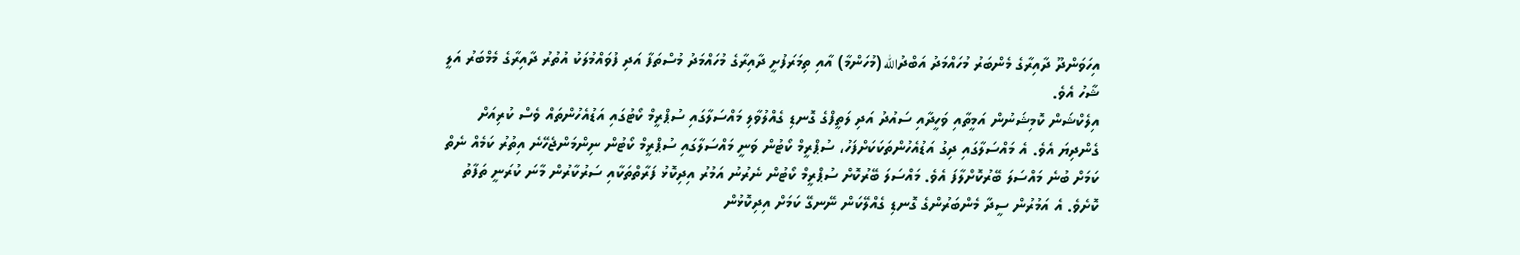އިހަވަންދޫ ދާއިރާގެ މެންބަރު މުހައްމަދު އަބްދުالله (މުހަންމާ) އާއި ތިމަރަފުށީ ދާއިރާގެ މުހައްމަދު މުސްތަފާ އަދި ފުވައްމުލަކު އުތުރު ދާއިރާގެ މެމްބަރު އަލީ ޝާހު އެވެ.
އިލެކްޝަން ކޮމިޝަނުން އަމީތާއި ވަހީދާއި ސައުދު އަދި ލަތީފްގެ ގޮނޑި ގެއްލުވާލި މައްސަލާގައި ސުޕްރީމް ކޯޓުގައި އަޑުއެހުންތައް ވެސް ކުރިއަށް ގެންދިޔަ އެވެ. އެ މައްސަލާގައި ދިގު އަޑުއެހުންތަކަކަށްފަހު، ސުޕްރީމް ކޯޓުން ވަނީ މައްސަލާގައި ސުޕްރީމް ކޯޓުން ނިންމަންޖެހޭނެ އިތުރު ކަމެއް ނެތް ކަމަށް ބުނެ މައްސަލަ ބޭރުކޮށްލާފަ އެވެ. މައްސަލަ ބޭރުކޮށް ސުޕްރީމް ކޯޓުން ނެރުނު އަމުރު އިދިކޮޅު ފަރާތްތަކާއި ސަރުކާރުން މާނަ ކުރަނީ ތަފާތު ކޮށެވެ. އެ އަމުރުން ސީދާ މެންބަރުންގެ ގޮނޑި ގެއްލޭކަން ނޭނގޭ ކަމަށް އިދިކޮޅުން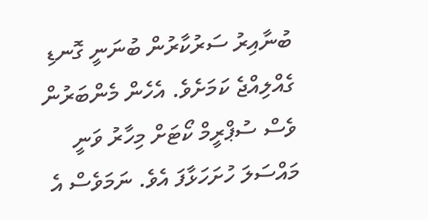ބުނާއިރު ސަރުކާރުން ބުނަނީ ގޮނޑި ގެއްލިއްޖެ ކަމަށެވެ. އެހެން މެންބަރުން ވެސް ސުޕްރީމް ކޯޓަށް މިހާރު ވަނީ މައްސަލަ ހުށަހަޅާފަ އެވެ. ނަމަވެސް އެ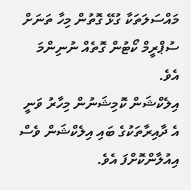މައްސަލަތަކާ ގުޅޭ ގޮތުން މިހާ ތަނަށް ސުޕްރީމް ކޯޓުން ގޮތެއް ނުނިންމަ އެވެ.
އިލެކްޝަން ކޮމިޝަނުން މިހާރު ވަނީ އެ ދާއިރާތަކުގެ ބައި އިލެކްޝަން ވެސް އިއުލާންކޮށްފަ އެވެ.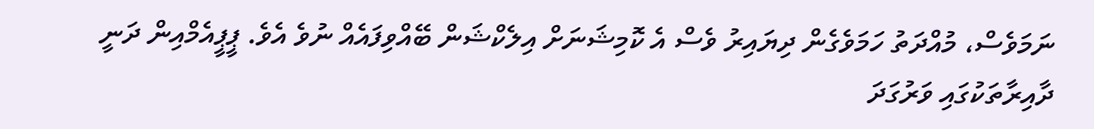ނަމަވެސް، މުއްދަތު ހަމަވެގެން ދިޔައިރު ވެސް އެ ކޮމިޝަނަށް އިލެކްޝަން ބޭއްވިފައެއް ނުވެ އެވެ. ޕީޕީއެމްއިން ދަނީ ދާއިރާތަކުގައި ވަރުގަދަ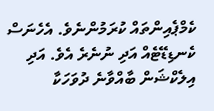ކެމްޕެއިންތައް ކުރަމުންނެވެ. އެހެނަސް ކެނޑިޑޭޓެއް އަދި ނުނެރެ އެވެ. އަދި އިލެކްޝަން ބާއްވާނެ ދުވަހަކާ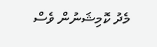މެދު ކޮމިޝަނުން ވެސް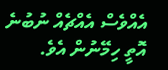އެއްވެސް އެއްޗެއް ނުބުނެ އޮތީ ހިމޭނުން އެވެ.